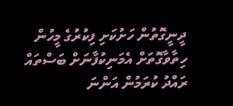ދީނީގޮތުން ހަށުކަށި ފިކުރުގެ މީހުން ހިތާވާގޮތަށް އެމަނިކުފާނަށް ބަސްތައް ރައްދު ކުރަމުން އަންނަ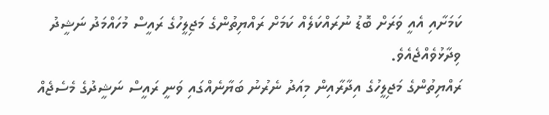ކަމަށާއި އެއީ ވަރަށް ބޮޑު ނުރައްކަލެއް ކަމަށް ރައްޔިތުންގެ މަޖިލީހުގެ ރައީސް މުހައްމަދު ނަޝީދު ވިދާޅުވެއްޖެއެވެ.
ރައްޔިތުންގެ މަޖިލީހުގެ އިދާރާއިން މިއަދު ނެރުނު ބަޔާނެއްގައި ވަނީ ރައީސް ނަޝީދުގެ މެސެޖެއް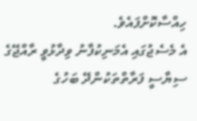ހިއްސާކޮށްފައެވެ.
އެ މެސެޖުގައި އެމަނިކުފާނު ވިދާޅުވީ ރާއްޖޭގެ ސިޔާސީ ފަރާތްތަކުންދޭ ބަހުގެ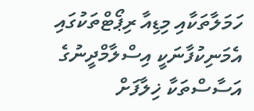ހަމަލާތަކާއި މިޑިއާ ރިޕޯޓްތަކުގައި އެމަނިކުފާނަކީ އިސްލާމްދީނުގެ އަސާސްތަކާ ޚިލާފަށް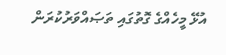އުޅޭ މީހެއްގެ ގޮތުގައި ތަޞައްވަރުކުރަން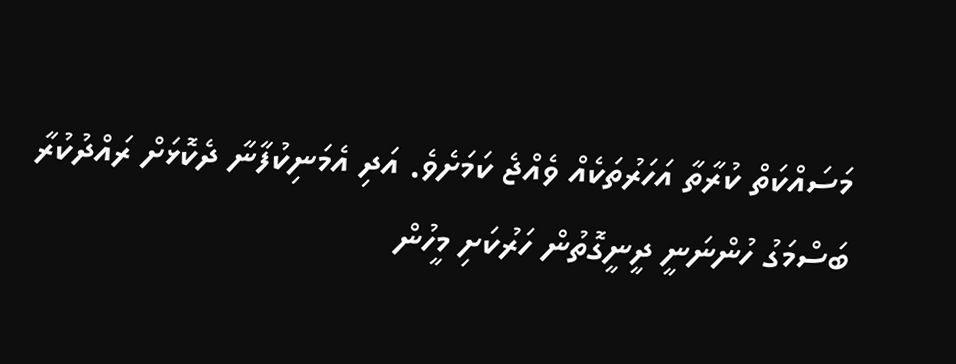މަސައްކަތް ކުރާތާ އަހަރުތަކެއް ވެއްޖެ ކަމަށެވެ. އަދި އެމަނިކުފާނާ ދެކޮޅަށް ރައްދުކުރާ ބަސްމަގު ހުންނަނީ ދީނީގޮތުން ހަރުކަށި މީހުން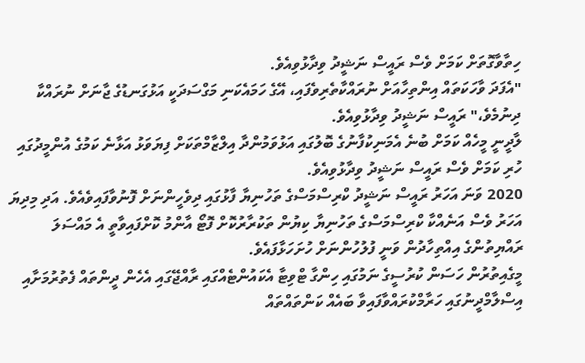ހިތާވާގޮތަށް ކަމަށް ވެސް ރައީސް ނަޝީދު ވިދާޅުވިއެވެ.
"އެފަދަ ވާހަކަތައް އިންތިހާއަށް ނުރައްކާތެރިވެފައި، އޭގެ ހަމައެކަނި މަގްސަދަކީ އަޅުގަނޑުގެ ޖާނަށް ނުރައްކާ ދިނުމެވެ،" ރައީސް ނަޝީދު ވިދާޅުވިއެވެ.
ލާދީނީ މީހެއް ކަމަށް ބުނެ އެމަނިކުފާނުގެ ބޮލުގައި އަޅުވަމުންދާ އިލްޒާމްތަކަށް ފިޔަވަޅު އަޅާނެ ކަމުގެ އުންމީދުގައި ހުރި ކަމަށް ވެސް ރައީސް ނަޝީދު ވިދާޅުވިއެވެ.
2020 ވަނަ އަހަރު ރައީސް ނަޝީދު ކްރިސްމަސްގެ ތަހުނިޔާ ފާޅުގައި ދިވެހީންނަށް ފޮނުވާފައިވެއެވެ. އަދި މިދިޔަ އަހަރު ވެސް އަނެއްކާ ކްރިސްމަސްގެ ތަހުނިޔާ ކިޔުން ތަކުރާރުކޮށް ފޮޓޯ އާންމު ކޮށްފައިވާތީ އެ މައްސަލަ ރައްޔިތުންގެ އިއްތިހާދުން ވަނީ ފުލުހުންނަށް ހުށަހަޅާފައެވެ.
މީގެއިތުރުން ހަސަން ކުރުސީގެ ނަމުގައި ހިންގާ ޓްވިޓާ އެކައުންޓެއްގައި ރާއްޖޭގައި އެހެން ދީންތައް ފެތުރުމަށާއި އިސްލާމްދީނުގައި ހަރާމްކުރައްވާފައިވާ ބައެއް ކަންތައްތައް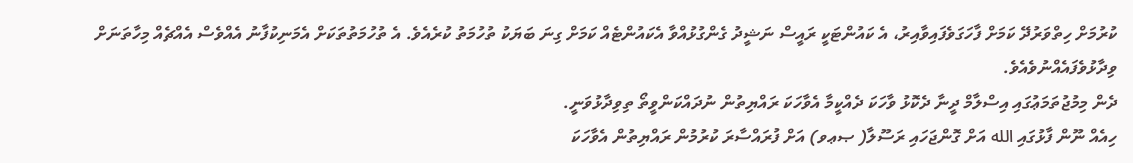ކުރުމަށް ހިތްވަރުދޭ ކަމަށް ފާހަގަވެފައިވާއިރު، އެ ކައުންޓަކީ ރައީސް ނަޝީދު ގެންގުޅުއްވާ އެކައުންޓެއް ކަމަށް ގިނަ ބަޔަކު ތުހުމަތު ކުރެއެވެ. އެ ތުހުމަތުތަކަށް އެމަނިކުފާނު އެއްވެސް އެއްޗެއް މިހާތަނަށް ވިދާޅުވެފައެއްނުވެއެވެ.
ދެން މިމުޖުތަމަޢުގައި އިސްލާމް ދީނާ ދެކޮޅު ވާހަކަ ދެއްކީމާ އެވާހަކަ ރައްޔިތުން ނުދައްކަންވީތޯ ތިވިދާޅުވަނީ.
ހިއެއް ނޫން ފާޅުގައި الله އަށް ގޮންޖަހައި ރަސޫލާ( ޞޢވ) އަށް ފުރައްސާރަ ކުރުމުން ރައްޔިތުން އެވާހަކަ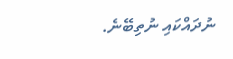ނުދައްކައި ނުތިބޭނެ.